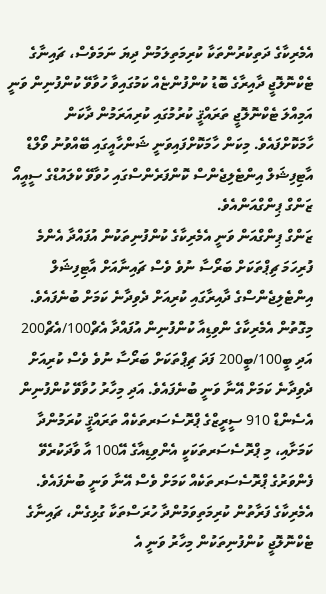އެމެރިކާގެ ދަތިކުރުންތަކާ ކުރިމަތިލަމުން ދިޔަ ނަމަވެސް، ޗައިނާގެ ޓެކްނޮލޮޖީ ދާއިރާގެ ބޮޑު ކުންފުންޏެއް ކަމުގައިވާ ހުވާވޭ ކުންފުނިން ވަނީ އަމިއްލަ ޓެކްނޮލޮޖީ ތަރައްޤީ ކުރުމުގައި ކުރިއަރަމުން ދާކަން ހާމަކޮށްފައެވެ. މިކަން ހާމަކޮށްފައިވަނީ ޝަންހާއީގައި ބޭއްވުނު ވޯލްޑް އާޓިފިޝަލް އިންޓެލިޖެންސް ކޮންފަރެންސްގައި ހުވާވޭ ކްލައުޑްގެ ސީއީއޯ ޒަންގް ޕިންގްއަންއެވެ.
ޒަންގް ޕިންގްއަން ވަނީ އެމެރިކާގެ ކުންފުނިތަކުން އުފައްދާ އެންމެ ފުރިހަމަ ޗިޕްތަކަށް ބަރޯސާ ނުވެ ވެސް ޗައިނާއަށް އާޓިފިޝަލް އިންޓެލިޖެންސްގެ ދާއިރާގައި ކުރިއަށް ދެވިދާނެ ކަމަށް ބުނެފައެވެ. މިގޮތުން އެމެރިކާގެ ންވިޑިއާ ކުންފުނިން އުފައްދާ އެޗް100/އެޗް200 އަދި ބީ100/ބީ200 ފަދަ ޗިޕްތަކަށް ބަރޯސާ ނުވެ ވެސް ކުރިއަށް ދެވިދާނެ ކަމަށް އޭނާ ވަނީ ބުނެފައެވެ. އަދި މިހާރު ހުވާވޭ ކުންފުނިން އެސެންޑް 910 ސީރީޒްގެ ޕްރޮސެސަރތަކެއް ތަރައްޤީ ކުރަމުންދާ ކަމަށާއި، މި ޕްރޮސެސަރތަކަކީ އެންވިޑިއާގެ އޭ100 އާ ވާދަކުރެވޭ ފެންވަރުގެ ޕްރޮސެސަރތަކެއް ކަމަށް ވެސް އޭނާ ވަނީ ބުނެފައެވެ.
އެމެރިކާގެ ފަރާތުން ކުރިމަތިވަމުންދާ ހުރަސްތަކާ ގުޅިގެން، ޗައިނާގެ ޓެކްނޮލޮޖީ ކުންފުނިތަކުން މިހާރު ވަނީ އެ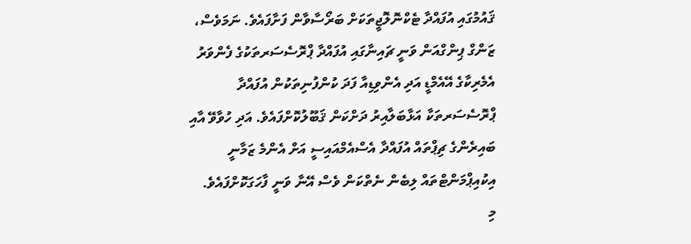ޤައުމުގައި އުފައްދާ ޓެކްނޮލޮޖީތަކަށް ބަރޯސާވާން ފަށާފައެވެ. ނަމަވެސް، ޒަންގް ޕިންގްއަން ވަނީ ޗައިނާގައި އުފައްދާ ޕްރޮސެސަރތަކުގެ ފެންވަރު އެމެރިކާގެ އޭއެމްޑީ އަދި އެންވިޑިއާ ފަދަ ކުންފުނިތަކުން އުފައްދާ ޕްރޮސެސަރތަކާ އަޅާބަލާއިރު ދަށްކަން ޤަބޫލުކޮށްފައެވެ. އަދި ހުވާވޭ އާއި ބައިރެންގެ ޗިޕްތައް އުފައްދާ އެސްއެމްއައިސީ އަށް އެންމެ ޒަމާނީ އިކުއިޕްމަންޓްތައް ލިބެން ނެތްކަން ވެސް އޭނާ ވަނީ ފާހަގަކޮށްފައެވެ.
މި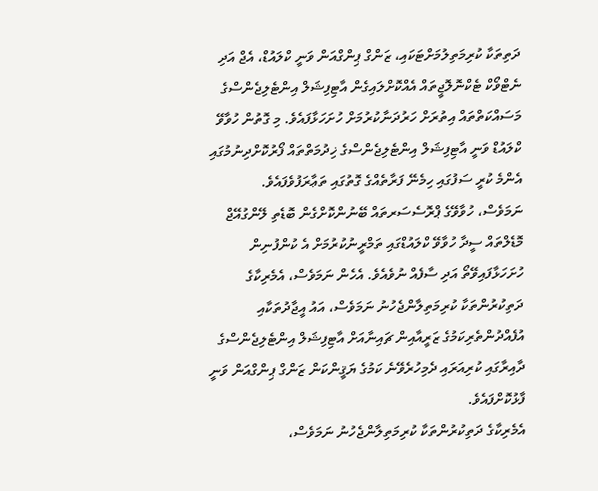ދަތިތަކާ ކުރިމަތިލުމަށްޓަކައި، ޒަންގް ޕިންގްއަން ވަނީ ކްލައުޑް، އެޖް އަދި ނެޓްވޯކް ޓެކްނޮލޮޖީތައް އެއްކޮށްލައިގެން އާޓިފިޝަލް އިންޓެލިޖެންސްގެ މަސައްކަތްތައް އިތުރަށް ހަރުދަނާކުރުމަށް ހުށަހަޅާފައެވެ. މި ގޮތުން ހުވާވޭ ކްލައުޑް ވަނީ އާޓިފިޝަލް އިންޓެލިޖެންސްގެ ޚިދުމަތްތައް ފޯރުކޮށްދިނުމުގައި އެންމެ ކުރީ ސަފުގައި ހިމެނޭ ފަރާތެއްގެ ގޮތުގައި ތަޢާރަފުވެފައެވެ.
ނަމަވެސް، ހުވާވޭގެ ޕްރޮސެސަރތައް ބޭނުންކޮށްގެން ބޮޑެތި ލޭންގުއޭޖް މޮޑެލްތައް ސީދާ ހުވާވޭ ކްލައުޑްގައި ތަމްރީނުކުރުމަށް އެ ކުންފުނިން ހުށަހަޅާފައިވޭތޯ އަދި ސާފެއް ނުވެއެވެ. އެހެން ނަމަވެސް، އެމެރިކާގެ ދަތިކުރުންތަކާ ކުރިމަތިލާންޖެހުނު ނަމަވެސް، އައު އީޖާދުތަކާއި އުފެއްދުންތެރިކަމުގެ ޒަރީއާއިން ޗައިނާއަށް އާޓިފިޝަލް އިންޓެލިޖެންސްގެ ދާއިރާގައި ކުރިއަރައި ދެމިހުރެވޭނެ ކަމުގެ ޔަޤީންކަން ޒަންގް ޕިންގްއަން ވަނީ ފާޅުކޮށްފައެވެ.
އެމެރިކާގެ ދަތިކުރުންތަކާ ކުރިމަތިލާންޖެހުނު ނަމަވެސް،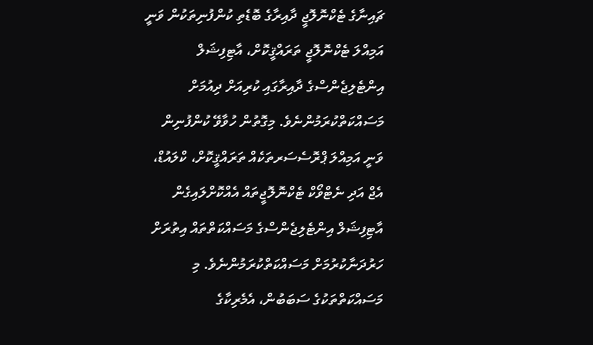ޗައިނާގެ ޓެކްނޮލޮޖީ ދާއިރާގެ ބޮޑެތި ކުންފުނިތަކުން ވަނީ އަމިއްލަ ޓެކްނޮލޮޖީ ތަރައްޤީކޮށް، އާޓިފިޝަލް އިންޓެލިޖެންސްގެ ދާއިރާގައި ކުރިއަށް ދިއުމަށް މަސައްކަތްކުރަމުންނެވެ. މިގޮތުން ހުވާވޭ ކުންފުނިން ވަނީ އަމިއްލަ ޕްރޮސެސަރތަކެއް ތަރައްޤީކޮށް، ކްލައުޑް، އެޖް އަދި ނެޓްވޯކް ޓެކްނޮލޮޖީތައް އެއްކޮށްލައިގެން އާޓިފިޝަލް އިންޓެލިޖެންސްގެ މަސައްކަތްތައް އިތުރަށް ހަރުދަނާކުރުމަށް މަސައްކަތްކުރަމުންނެވެ. މި މަސައްކަތްތަކުގެ ސަބަބުން، އެމެރިކާގެ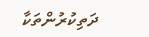ދަތިކުރުންތަކާ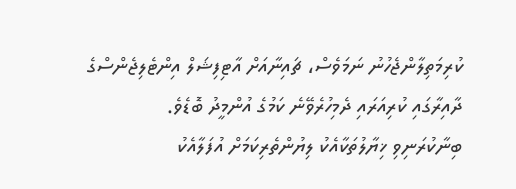ކުރިމަތިލާންޖެހުނު ނަމަވެސް، ޗައިނާއަށް އާޓިފިޝަލް އިންޓެލިޖެންސްގެ ދާއިރާގައި ކުރިއަރައި ދެމިހުރެވޭނެ ކަމުގެ އުންމީދު ބޮޑެވެ.
ބިނާކުރަނިވި ޚިޔާލުތަކާއެކު ލިޔުންތެރިކަމަށް އުފަލާއެކު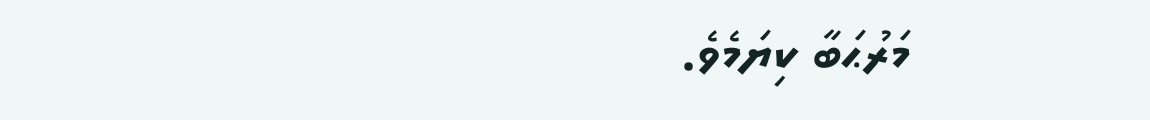މަރުޙަބާ ކިޔަމެވެ.